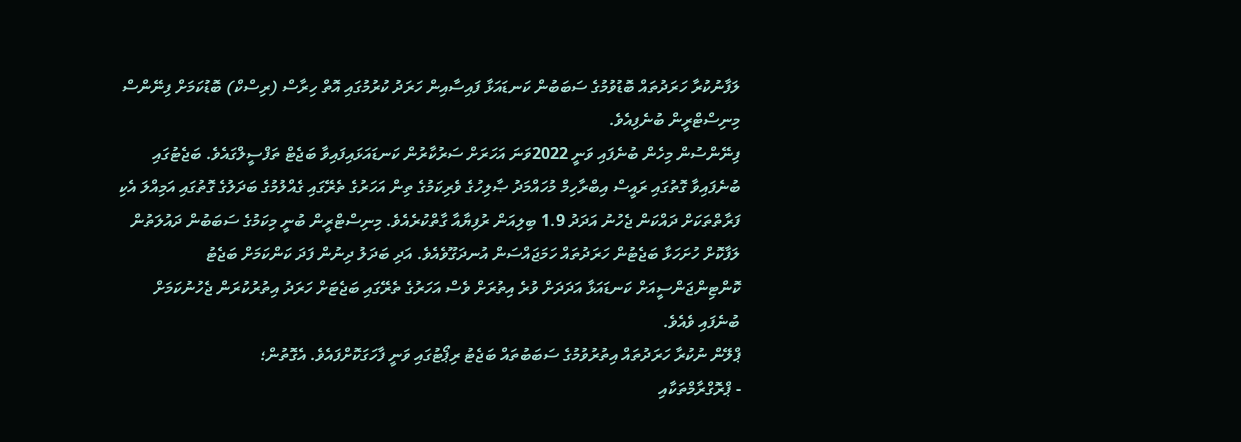ލަފާނުކުރާ ހަރަދުތައް ބޮޑުވުމުގެ ސަބަބުން ކަނޑައަޅާ ފައިސާއިން ހަރަދު ކުރުމުގައި އޮތް ހިރާސް (ރިސްކް) ބޮޑުކަމަށް ފިނޭންސް މިނިސްޓްރީން ބުނެފިއެވެ.
ފިނޭންސުން މިހެން ބުނެފައި ވަނީ 2022ވަނަ އަހަރަށް ސަރުކާރުން ކަނޑައަޅައިފައިވާ ބަޖެޓް ތަފްސީލްގައެވެ. ބަޖެޓުގައި ބުނެފައިވާ ގޮތުގައި ރައީސް އިބްރާހިމް މުހައްމަދު ޞާލިހުގެ ވެރިކަމުގެ ތިން އަހަރުގެ ތެރޭގައި ގެއްލުމުގެ ބަދަލުގެ ގޮތުގައި އަމިއްލަ އެކި ފަރާތްތަކަށް ދައްކަން ޖެހުނު އަދަދު 1.9 ބިލިއަން ރުފިޔާއާ ގާތްކުރެއެވެ. މިނިސްޓްރީން ބުނީ މިކަމުގެ ސަބަބުން ދައުލަތުން ލަފާކޮށް ހުށަހަޅާ ބަޖެޓުން ހަރަދުތައް ހަމަޖައްސަން އުނދަގޫވެއެވެ. އަދި ބަދަލު ދިނުން ފަދަ ކަންކަމަށް ބަޖެޓު ކޮންޓިންޖަންސީއަށް ކަނޑައަޅާ އަދަދަށް ވުރެ އިތުރަށް ވެސް އަހަރުގެ ތެރޭގައި ބަޖެޓަށް ހަރަދު އިތުރުކުރަން ޖެހުނުކަމަށް ބުނެފައި ވެއެވެ.
ޕްލޭން ނުކުރާ ހަރަދުތައް އިތުރުވުމުގެ ސަބަބުތައް ބަޖެޓު ރިޕޯޓުގައި ވަނީ ފާހަގަކޮށްފައެވެ. އެގޮތުން؛
- ޕްރޮގްރާމްތަކާއި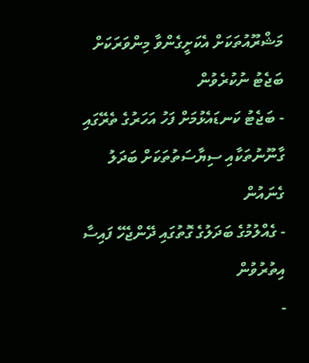މަޝްރޫއުތަކަށް އެކަށީގެންވާ މިންވަރަކަށް ބަޖެޓު ނުކުރެވުން
- ބަޖެޓު ކަނޑައެޅުމަށް ފަހު އަހަރުގެ ތެރޭގައި ގާނޫނުތަކާއި ސިޔާސަތުތަކަށް ބަދަލު ގެނައުން
- ގެއްލުމުގެ ބަދަލުގެ ގޮތުގައި ދޭންޖެހޭ ފައިސާ އިތުރުވުން
-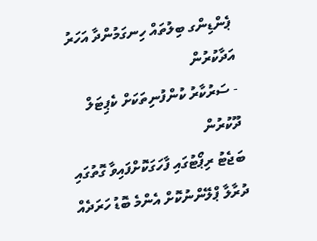ޕެންޑިންގ ބިލުތައް ހިނގަމުންދާ އަހަރު އަދާކުރުން
- ސަރުކާރު ކުންފުނިތަކަށް ކެޕިޓަލް ދޫކުރުން
ބަޖެޓު ރިޕޯޓުގައި ފާހަގަކޮށްފައިވާ ގޮތުގައި ދުރާލާ ޕްލޭންނުކޮށް އެންމެ ބޮޑު ހަރަދެއް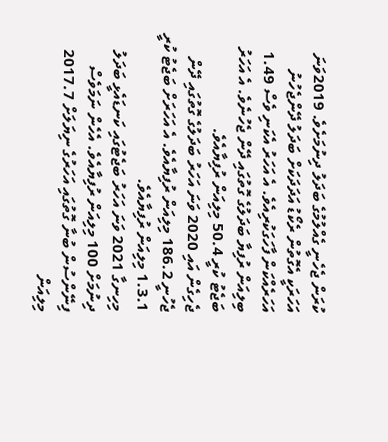ކުރަން ޖެހެނީ ގެއްލުމުގެ ބަދަލު ދިނުމަށެވެ. 2019ވަނަ އަހަރަކީ އެގޮތުން ރެކޯޑު އަދަދަކަށް ބަދަލު ދޭންޖެހުނު އަހަރެއްކަން ފާހަގަކުރިއެވެ. އެ އަހަރު އެކަނި ވެސް 1.49 ބިލިއަން ރުފިޔާ ބަދަލުގެ ގޮތުގައި ދޭން ޖެހުނެވެ. އެ އަހަރު ބަޖެޓު ކުރީ 50.4 މިލިއަން ރުފިޔާއެވެ.
ޖެހިގެން އައި 2020 ވަނަ އަހަރު ބަދަލުގެ ގޮތުގައި ދޭން ޖެހުނީ 186.2 މިލިއަން ރުފިޔާއެވެ. އެ އަހަރަށް ބަޖެޓު ކުރީ 1.3.1 މިލިއަން ރުފިޔާއެވެ.
މިހިނގާ 2021 ވަނަ އަހަރު ބަޖެޓުގައި ކަނޑައެޅީ ބަދަލު ދިނުމަށް 100 މިލިއަން ރުފިޔާއެވެ. އެހެން ނަމަވެސް ފިނޭންސުން ބުނާ ގޮތުގައި އަހަރުގެ ނިޔަލަށް 2017.7 މިލިއަން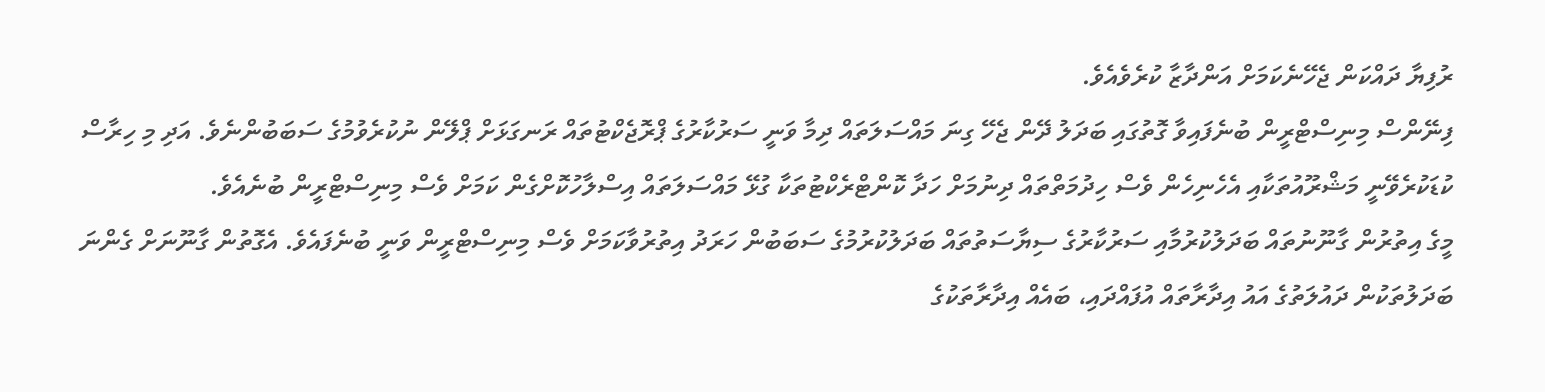ރުފިޔާ ދައްކަން ޖެހޭނެކަމަށް އަންދާޒާ ކުރެވެއެވެ.
ފިނޭންސް މިނިސްޓްރީން ބުނެފައިވާ ގޮތުގައި ބަދަލު ދޭން ޖެހޭ ގިނަ މައްސަލަތައް ދިމާ ވަނީ ސަރުކާރުގެ ޕްރޮޖެކްޓުތައް ރަނގަޅަށް ޕްލޭން ނުކުރެވުމުގެ ސަބަބުންނެވެ. އަދި މި ހިރާސް ކުޑަކުރެވޭނީ މަޝްރޫއުތަކާއި އެހެނިހެން ވެސް ހިދުމަތްތައް ދިނުމަށް ހަދާ ކޮންޓްރެކްޓުތަކާ ގުޅޭ މައްސަލަތައް އިސްލާހުކޮށްގެން ކަމަށް ވެސް މިނިސްޓްރީން ބުނެއެވެ.
މީގެ އިތުރުން ގާނޫނުތައް ބަދަލުކުރުމާއި ސަރުކާރުގެ ސިޔާސަތުތައް ބަދަލުކުރުމުގެ ސަބަބުން ހަރަދު އިތުރުވާކަމަށް ވެސް މިނިސްޓްރީން ވަނީ ބުނެފައެވެ. އެގޮތުން ގާނޫނަށް ގެންނަ ބަދަލުތަކުން ދައުލަތުގެ އައު އިދާރާތައް އުފައްދައި، ބައެއް އިދާރާތަކުގެ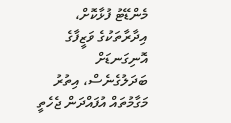މެންޑޭޓު ފުޅާކޮށް، އިދާރާތަކުގެ ވަޒީފާގެ އޮނިގަނޑަށް ބަދަލުގެނެސް، އިތުރު މަގާމުތައް އުފައްދަން ޖެހެތީ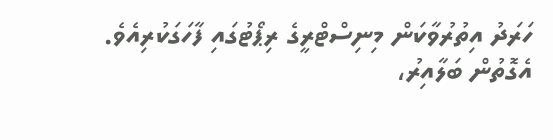ހަރަދު އިތުރުވާކަން މިނިސްޓްރީގެ ރިޕޯޓުގައި ފާހަގަކުރިއެވެ.
އެގޮތުން ބަލާއިރު،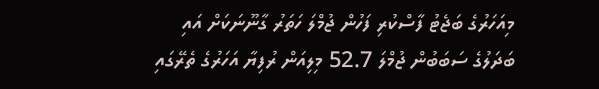މިއަހަރުގެ ބަޖެޓު ފާސްކުރި ފަހުން ޖުމްލަ ހަތަރު ގާނޫނަކަށް އައި ބަދަލުގެ ސަބަބުން ޖުމްލަ 52.7 މިލިއަން ރުފިޔާ އަހަރުގެ ތެރޭގައި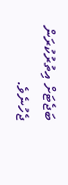ބަޖެޓަށް އިތުރުކުރަން ޖެހުނެވެ.